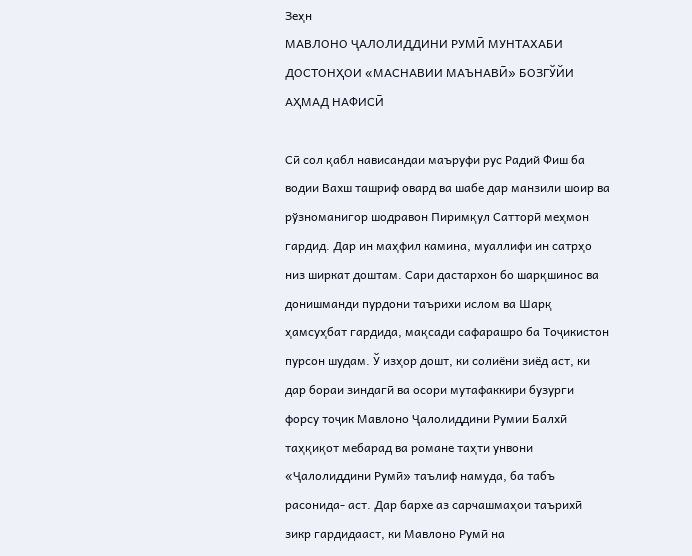Зеҳн
МАВЛОНО ҶАЛОЛИДДИНИ РУМӢ МУНТАХАБИ ДОСТОНҲОИ «МАСНАВИИ МАЪНАВӢ» БОЗГЎЙИ АҲМАД НАФИСӢ

Сӣ сол қабл нависандаи маъруфи рус Радий Фиш ба водии Вахш ташриф овард ва шабе дар манзили шоир ва рўзноманигор шодравон Пиримқул Сатторӣ меҳмон гардид. Дар ин маҳфил камина, муаллифи ин сатрҳо низ ширкат доштам. Сари дастархон бо шарқшинос ва донишманди пурдони таърихи ислом ва Шарқ ҳамсуҳбат гардида, мақсади сафарашро ба Тоҷикистон пурсон шудам. Ў изҳор дошт, ки солиёни зиёд аст, ки дар бораи зиндагӣ ва осори мутафаккири бузурги форсу тоҷик Мавлоно Ҷалолиддини Румии Балхӣ таҳқиқот мебарад ва романе таҳти унвони «Ҷалолиддини Румӣ» таълиф намуда, ба табъ расонида- аст. Дар бархе аз сарчашмаҳои таърихӣ зикр гардидааст, ки Мавлоно Румӣ на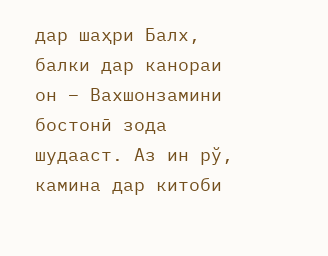дар шаҳри Балх, балки дар канораи он – Вахшонзамини бостонӣ зода шудааст. Аз ин рў, камина дар китоби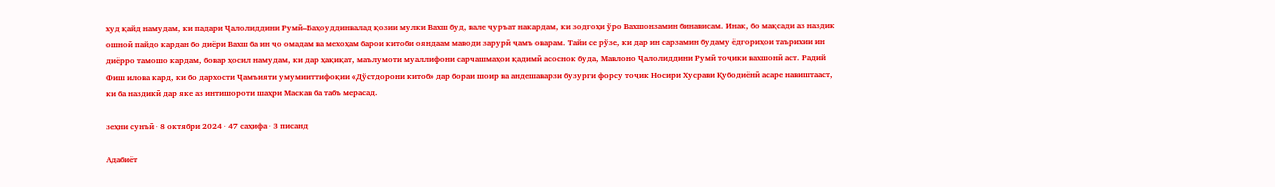худ қайд намудам, ки падари Ҷалолиддини Румӣ–Баҳоуддинвалад қозии мулки Вахш буд, вале ҷуръат накардам, ки зодгоҳи ўро Вахшонзамин бинависам. Инак, бо мақсади аз наздик ошноӣ пайдо кардан бо диёри Вахш ба ин ҷо омадам ва мехоҳам барои китоби ояндаам маводи зарурӣ ҷамъ оварам. Тайи се рўзе, ки дар ин сарзамин будаму ёдгориҳои таърихии ин диёрро тамошо кардам, бовар ҳосил намудам, ки дар ҳақиқат, маълумоти муаллифони сарчашмаҳои қадимӣ асоснок буда, Мавлоно Ҷалолиддини Румӣ тоҷики вахшонӣ аст. Радий Фиш илова кард, ки бо дархости Ҷамъияти умумииттифоқии «Дўстдорони китоб» дар бораи шоир ва андешаварзи бузурги форсу тоҷик Носири Хусрави Қубодиёнӣ асаре навиштааст, ки ба наздикӣ дар яке аз интишороти шаҳри Маскав ба табъ мерасад.

зеҳни сунъӣ · 8 октябри 2024 · 47 саҳифа · 3 писанд

Адабиёт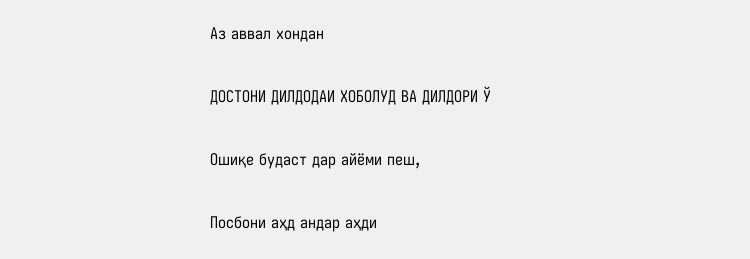Аз аввал хондан

ДОСТОНИ ДИЛДОДАИ ХОБОЛУД ВА ДИЛДОРИ Ў

Ошиқе будаст дар айёми пеш,

Посбони аҳд андар аҳди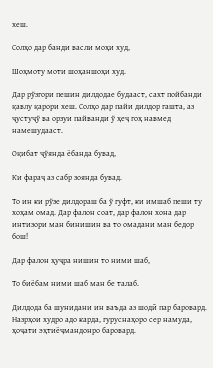хеш.

Солҳо дар банди васли моҳи худ,

Шоҳмоту моти шоҳаншоҳи худ.

Дар рўзгори пешин дилдодае будааст, сахт пойбанди қавлу қарори хеш. Солҳо дар пайи дилдор гашта, аз ҷустуҷў ва орзуи пайванди ў ҳеҷ гоҳ навмед намешудааст.

Оқибат ҷўянда ёбанда бувад,

Ки фараҷ аз сабр зоянда бувад.

То ин ки рўзе дилдораш ба ў гуфт, ки имшаб пеши ту хоҳам омад. Дар фалон соат, дар фалон хона дар интизори ман бинишин ва то омадани ман бедор бош!

Дар фалон ҳуҷра нишин то ними шаб,

То биёбам ними шаб ман бе талаб.

Дилдода ба шунидани ин ваъда аз шодӣ пар баровард. Назрҳои худро адо карда, гуруснаҳоро сер намуда, ҳоҷати эҳтиёҷмандонро баровард.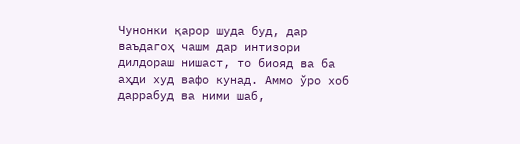Чунонки қарор шуда буд, дар ваъдагоҳ чашм дар интизори дилдораш нишаст, то биояд ва ба аҳди худ вафо кунад. Аммо ўро хоб даррабуд ва ними шаб,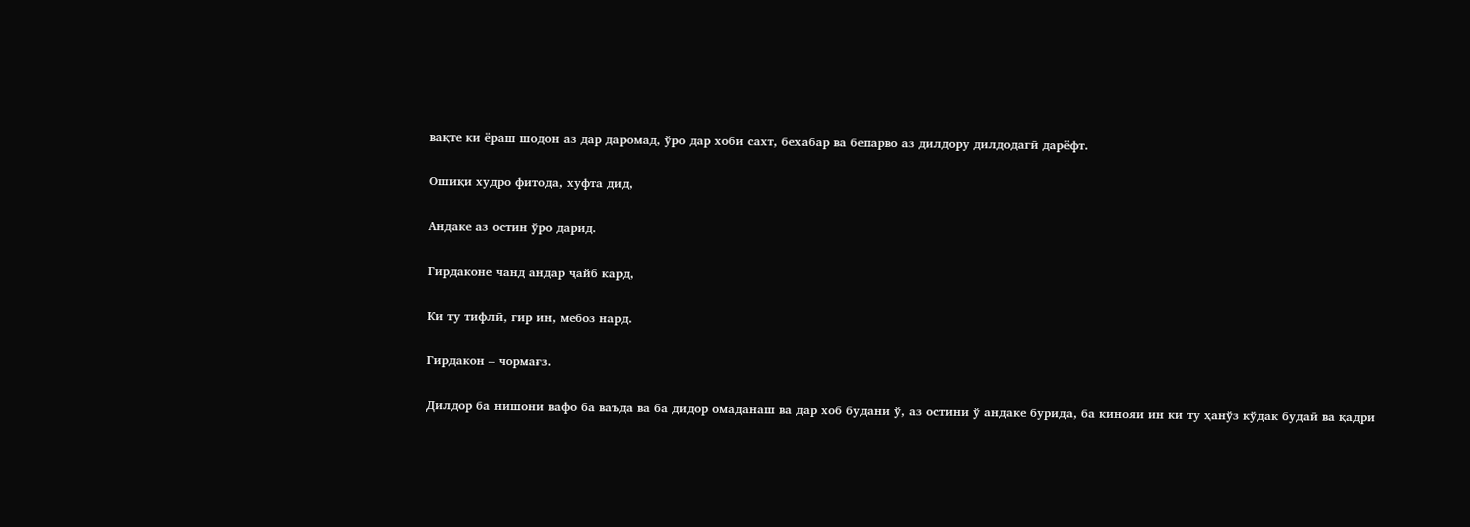вақте ки ёраш шодон аз дар даромад, ўро дар хоби сахт, бехабар ва бепарво аз дилдору дилдодагӣ дарёфт.

Ошиқи худро фитода, хуфта дид,

Андаке аз остин ўро дарид.

Гирдаконе чанд андар ҷайб кард,

Ки ту тифлӣ, гир ин, мебоз нард.

Гирдакон – чормағз.

Дилдор ба нишони вафо ба ваъда ва ба дидор омаданаш ва дар хоб будани ў, аз остини ў андаке бурида, ба кинояи ин ки ту ҳанўз кўдак будаӣ ва қадри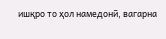ишқро то ҳол намедонӣ, вагарна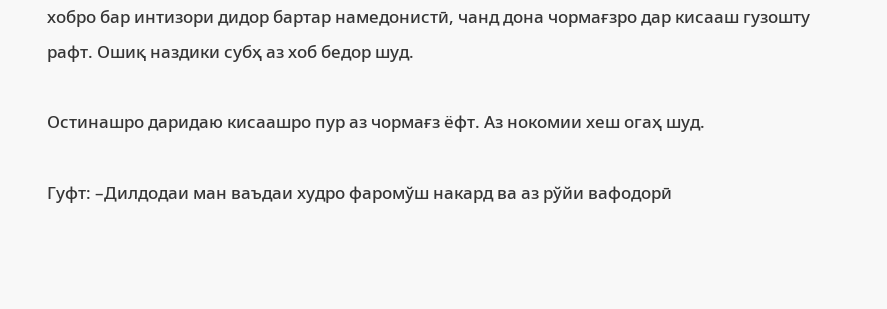хобро бар интизори дидор бартар намедонистӣ, чанд дона чормағзро дар кисааш гузошту рафт. Ошиқ наздики субҳ аз хоб бедор шуд.

Остинашро даридаю кисаашро пур аз чормағз ёфт. Аз нокомии хеш огаҳ шуд.

Гуфт: –Дилдодаи ман ваъдаи худро фаромўш накард ва аз рўйи вафодорӣ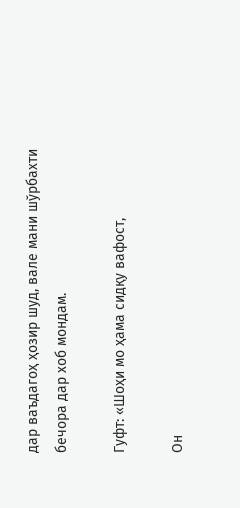дар ваъдагоҳ ҳозир шуд, вале мани шўрбахти бечора дар хоб мондам.

Гуфт: «Шоҳи мо ҳама сидқу вафост,

Он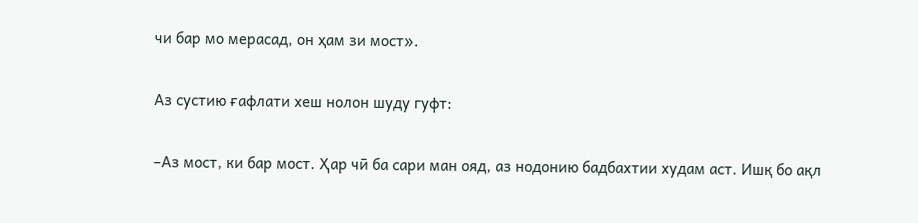чи бар мо мерасад, он ҳам зи мост».

Аз сустию ғафлати хеш нолон шуду гуфт:

–Аз мост, ки бар мост. Ҳар чӣ ба сари ман ояд, аз нодонию бадбахтии худам аст. Ишқ бо ақл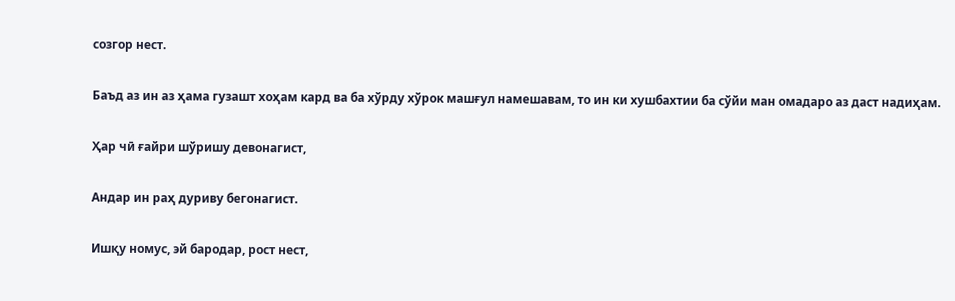созгор нест.

Баъд аз ин аз ҳама гузашт хоҳам кард ва ба хўрду хўрок машғул намешавам, то ин ки хушбахтии ба сўйи ман омадаро аз даст надиҳам.

Ҳар чӣ ғайри шўришу девонагист,

Андар ин раҳ дуриву бегонагист.

Ишқу номус, эй бародар, рост нест,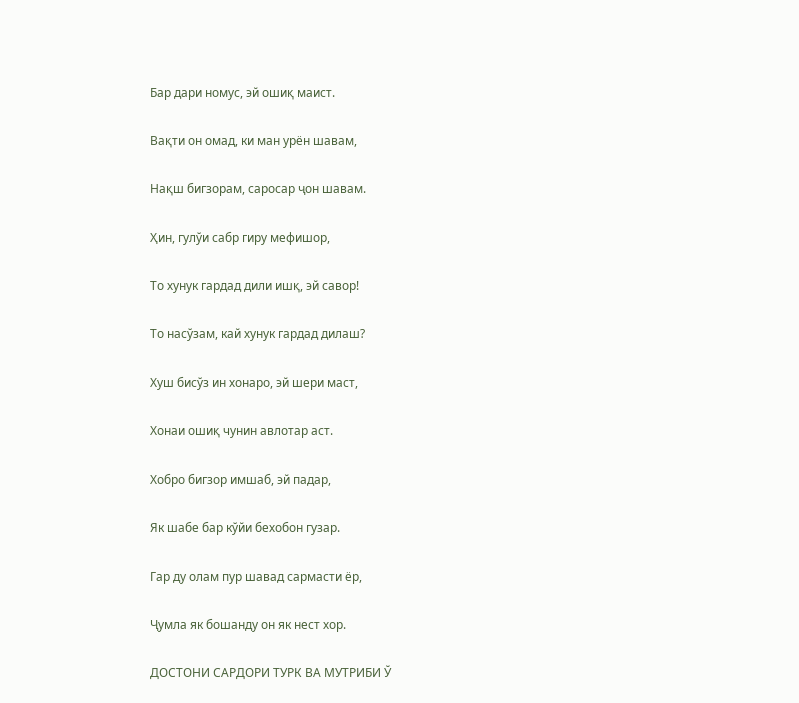Бар дари номус, эй ошиқ маист.

Вақти он омад, ки ман урён шавам,

Нақш бигзорам, саросар ҷон шавам.

Ҳин, гулўи сабр гиру мефишор,

То хунук гардад дили ишқ, эй савор!

То насўзам, кай хунук гардад дилаш?

Хуш бисўз ин хонаро, эй шери маст,

Хонаи ошиқ чунин авлотар аст.

Хобро бигзор имшаб, эй падар,

Як шабе бар кўйи бехобон гузар.

Гар ду олам пур шавад сармасти ёр,

Ҷумла як бошанду он як нест хор.

ДОСТОНИ САРДОРИ ТУРК ВА МУТРИБИ Ў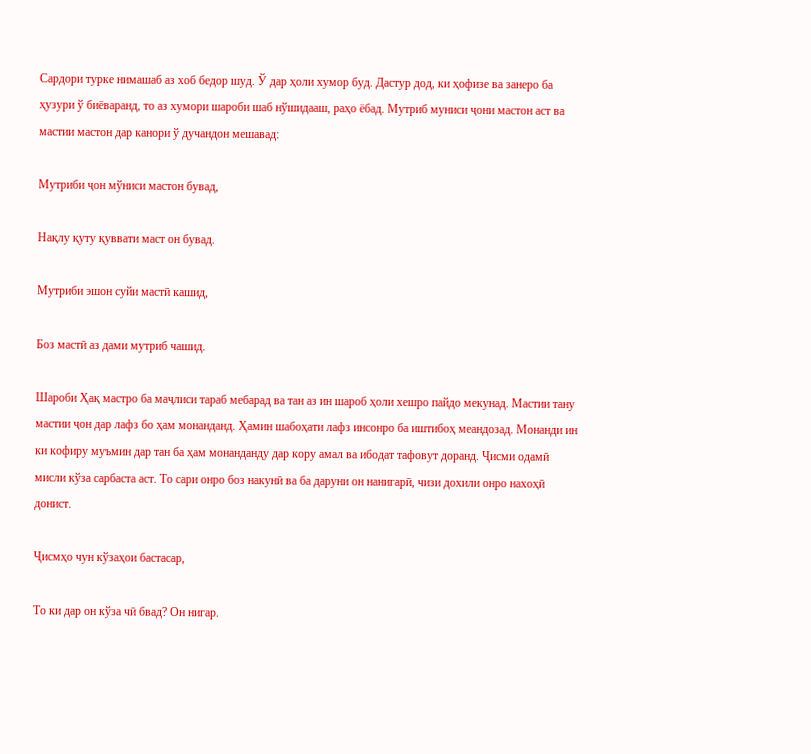Сардори турке нимашаб аз хоб бедор шуд. Ў дар ҳоли хумор буд. Дастур дод, ки ҳофизе ва занеро ба ҳузури ў биёваранд, то аз хумори шароби шаб нўшидааш, раҳо ёбад. Мутриб муниси ҷони мастон аст ва мастии мастон дар канори ў дучандон мешавад:

Мутриби ҷон мўниси мастон бувад,

Нақлу қуту қуввати маст он бувад.

Мутриби эшон суйи мастӣ кашид,

Боз мастӣ аз дами мутриб чашид.

Шароби Ҳақ мастро ба маҷлиси тараб мебарад ва тан аз ин шароб ҳоли хешро пайдо мекунад. Мастии тану мастии ҷон дар лафз бо ҳам монанданд. Ҳамин шабоҳати лафз инсонро ба иштибоҳ меандозад. Монанди ин ки кофиру муъмин дар тан ба ҳам монанданду дар кору амал ва ибодат тафовут доранд. Ҷисми одамӣ мисли кўза сарбаста аст. То сари онро боз накунӣ ва ба даруни он нанигарӣ, чизи дохили онро нахоҳӣ донист.

Ҷисмҳо чун кўзаҳои бастасар,

То ки дар он кўза чӣ бвад? Он нигар.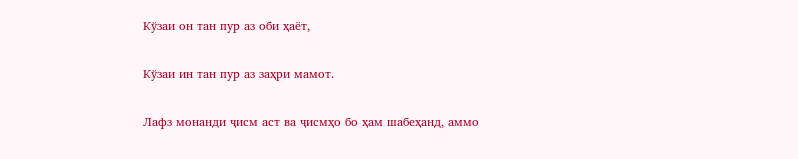Кўзаи он тан пур аз оби ҳаёт,

Кўзаи ин тан пур аз заҳри мамот.

Лафз монанди ҷисм аст ва ҷисмҳо бо ҳам шабеҳанд, аммо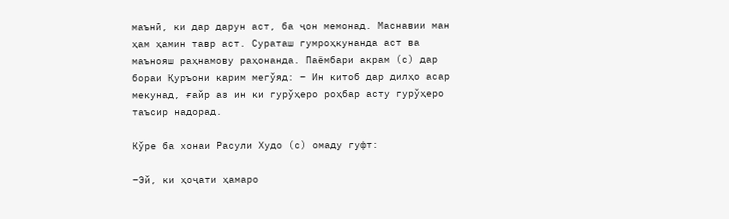маънӣ, ки дар дарун аст, ба ҷон мемонад. Маснавии ман ҳам ҳамин тавр аст. Сураташ гумроҳкунанда аст ва маънояш раҳнамову раҳонанда. Паёмбари акрам (с) дар бораи Қуръони карим мегўяд: – Ин китоб дар дилҳо асар мекунад, ғайр аз ин ки гурўҳеро роҳбар асту гурўҳеро таъсир надорад.

Кўре ба хонаи Расули Худо (с) омаду гуфт:

–Эй, ки ҳоҷати ҳамаро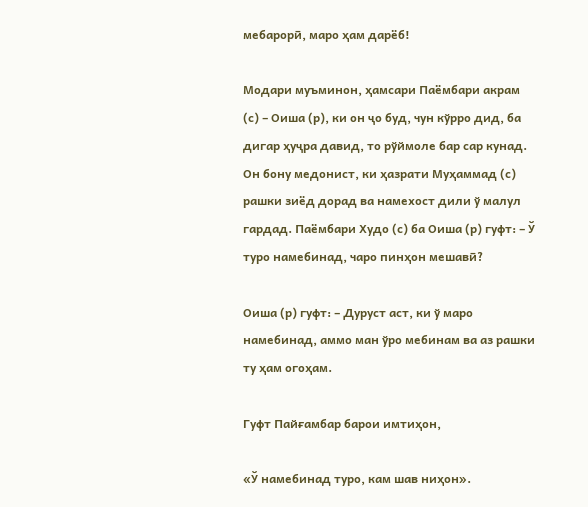мебарорӣ, маро ҳам дарёб!

Модари муъминон, ҳамсари Паёмбари акрам (с) – Оиша (р), ки он ҷо буд, чун кўрро дид, ба дигар ҳуҷра давид, то рўймоле бар сар кунад. Он бону медонист, ки ҳазрати Муҳаммад (с) рашки зиёд дорад ва намехост дили ў малул гардад. Паёмбари Худо (с) ба Оиша (р) гуфт: – Ў туро намебинад, чаро пинҳон мешавӣ?

Оиша (р) гуфт: – Дуруст аст, ки ў маро намебинад, аммо ман ўро мебинам ва аз рашки ту ҳам огоҳам.

Гуфт Пайғамбар барои имтиҳон,

«Ў намебинад туро, кам шав ниҳон».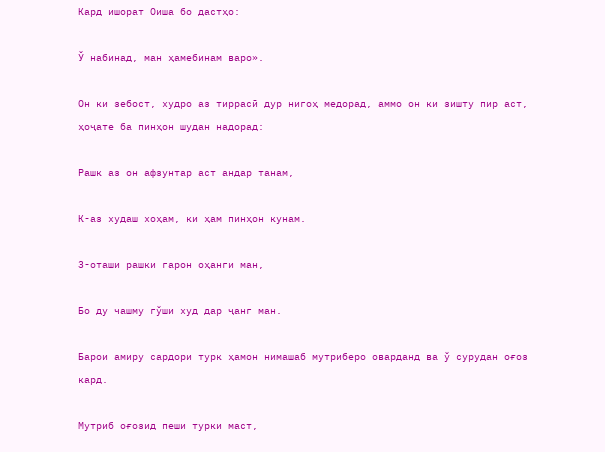Кард ишорат Оиша бо дастҳо:

Ў набинад, ман ҳамебинам варо».

Он ки зебост, худро аз тиррасӣ дур нигоҳ медорад, аммо он ки зишту пир аст, ҳоҷате ба пинҳон шудан надорад:

Рашк аз он афзунтар аст андар танам,

К-аз худаш хоҳам, ки ҳам пинҳон кунам.

З-оташи рашки гарон оҳанги ман,

Бо ду чашму гўши худ дар ҷанг ман.

Барои амиру сардори турк ҳамон нимашаб мутриберо оварданд ва ў сурудан оғоз кард.

Мутриб оғозид пеши турки маст,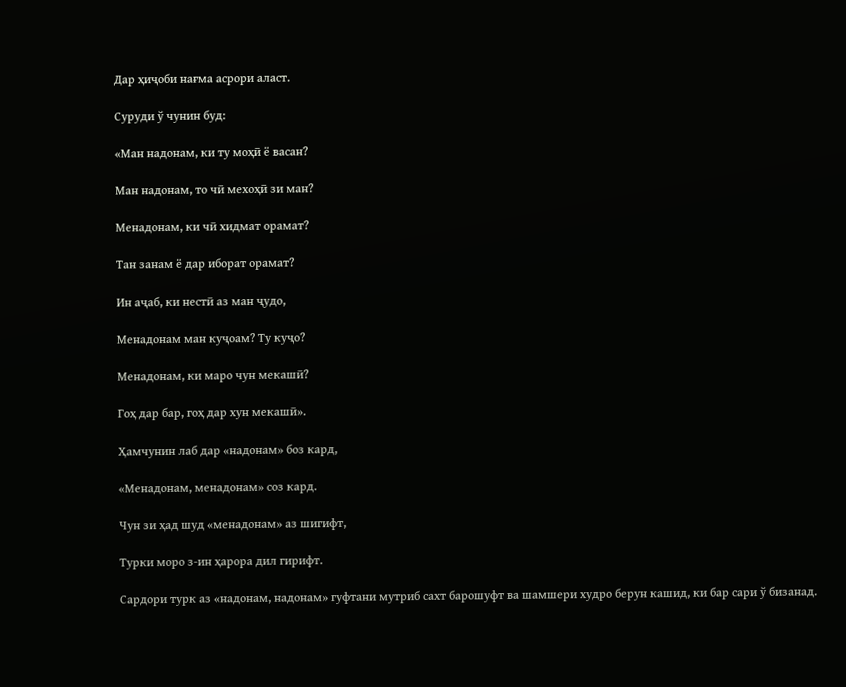Дар ҳиҷоби нағма асрори аласт.

Суруди ў чунин буд:

«Ман надонам, ки ту моҳӣ ё васан?

Ман надонам, то чӣ мехоҳӣ зи ман?

Менадонам, ки чӣ хидмат орамат?

Тан занам ё дар иборат орамат?

Ин аҷаб, ки нестӣ аз ман ҷудо,

Менадонам ман куҷоам? Ту куҷо?

Менадонам, ки маро чун мекашӣ?

Гоҳ дар бар, гоҳ дар хун мекашӣ».

Ҳамчунин лаб дар «надонам» боз кард,

«Менадонам, менадонам» соз кард.

Чун зи ҳад шуд «менадонам» аз шигифт,

Турки моро з-ин ҳарора дил гирифт.

Сардори турк аз «надонам, надонам» гуфтани мутриб сахт барошуфт ва шамшери худро берун кашид, ки бар сари ў бизанад.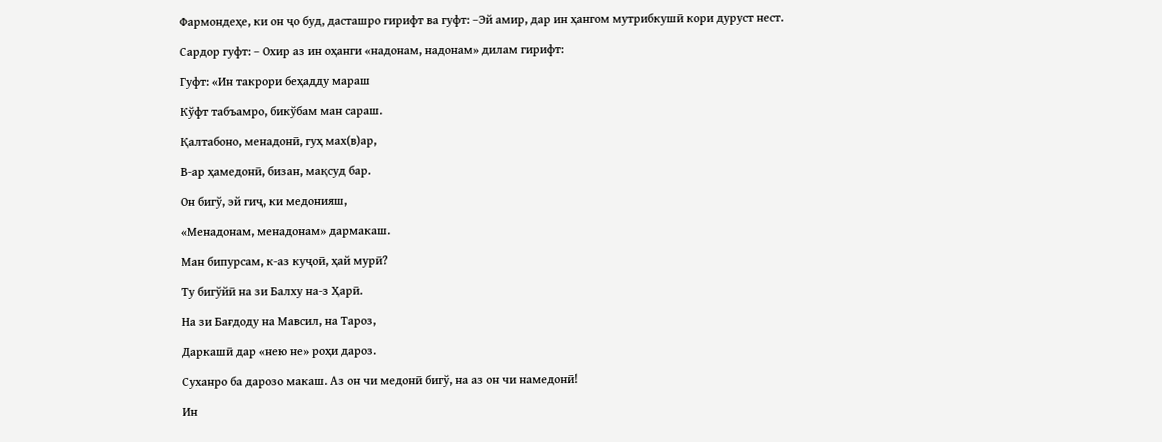Фармондеҳе, ки он ҷо буд, дасташро гирифт ва гуфт: –Эй амир, дар ин ҳангом мутрибкушӣ кори дуруст нест.

Сардор гуфт: – Охир аз ин оҳанги «надонам, надонам» дилам гирифт:

Гуфт: «Ин такрори беҳадду мараш

Кўфт табъамро, бикўбам ман сараш.

Қалтабоно, менадонӣ, гуҳ мах(в)ар,

В-ар ҳамедонӣ, бизан, мақсуд бар.

Он бигў, эй гиҷ, ки медонияш,

«Менадонам, менадонам» дармакаш.

Ман бипурсам, к-аз куҷоӣ, ҳай мурӣ?

Ту бигўйӣ на зи Балху на-з Ҳарӣ.

На зи Бағдоду на Мавсил, на Тароз,

Даркашӣ дар «нею не» роҳи дароз.

Суханро ба дарозо макаш. Аз он чи медонӣ бигў, на аз он чи намедонӣ!

Ин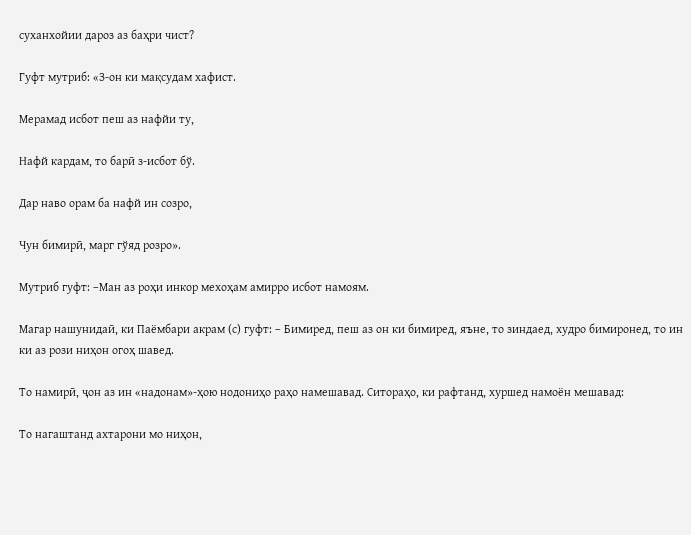суханхойии дароз аз баҳри чист?

Гуфт мутриб: «З-он ки мақсудам хафист.

Мерамад исбот пеш аз нафйи ту,

Нафй кардам, то барӣ з-исбот бў.

Дар наво орам ба нафй ин созро,

Чун бимирӣ, марг гўяд розро».

Мутриб гуфт: –Ман аз роҳи инкор мехоҳам амирро исбот намоям.

Магар нашунидаӣ, ки Паёмбари акрам (с) гуфт: – Бимиред, пеш аз он ки бимиред, яъне, то зиндаед, худро бимиронед, то ин ки аз рози ниҳон огоҳ шавед.

То намирӣ, ҷон аз ин «надонам»-ҳою нодониҳо раҳо намешавад. Ситораҳо, ки рафтанд, хуршед намоён мешавад:

То нагаштанд ахтарони мо ниҳон,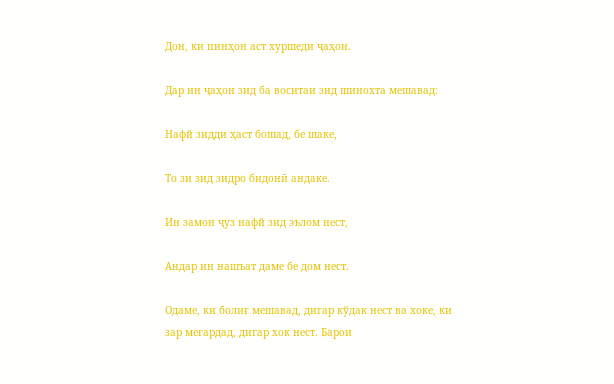Дон, ки пинҳон аст хуршеди ҷаҳон.

Дар ин ҷаҳон зид ба воситаи зид шинохта мешавад:

Нафй зидди ҳаст бошад, бе шаке,

То зи зид зидро бидонӣ андаке.

Ин замон ҷуз нафй зид эълом нест,

Андар ин нашъат даме бе дом нест.

Одаме, ки болиғ мешавад, дигар кўдак нест ва хоке, ки зар мегардад, дигар хок нест. Барои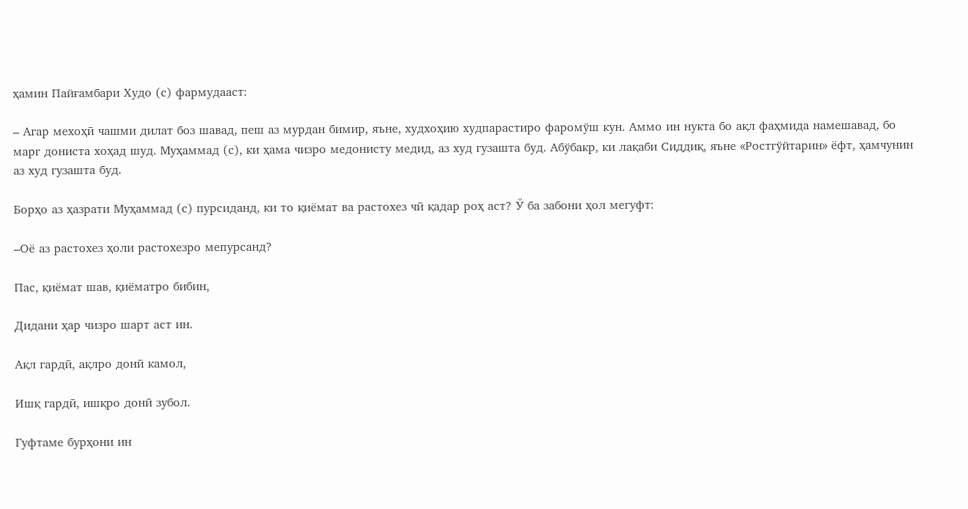ҳамин Пайғамбари Худо (с) фармудааст:

– Агар мехоҳӣ чашми дилат боз шавад, пеш аз мурдан бимир, яъне, худхоҳию худпарастиро фаромўш кун. Аммо ин нукта бо ақл фаҳмида намешавад, бо марг дониста хоҳад шуд. Муҳаммад (с), ки ҳама чизро медонисту медид, аз худ гузашта буд. Абўбакр, ки лақаби Сиддиқ, яъне «Ростгўйтарин» ёфт, ҳамчунин аз худ гузашта буд.

Борҳо аз ҳазрати Муҳаммад (с) пурсиданд, ки то қиёмат ва растохез чӣ қадар роҳ аст? Ў ба забони ҳол мегуфт:

–Оё аз растохез ҳоли растохезро мепурсанд?

Пас, қиёмат шав, қиёматро бибин,

Дидани ҳар чизро шарт аст ин.

Ақл гардӣ, ақлро донӣ камол,

Ишқ гардӣ, ишқро донӣ зубол.

Гуфтаме бурҳони ин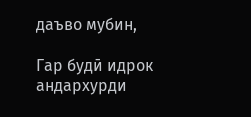даъво мубин,

Гар будӣ идрок андархурди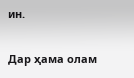ин.

Дар ҳама олам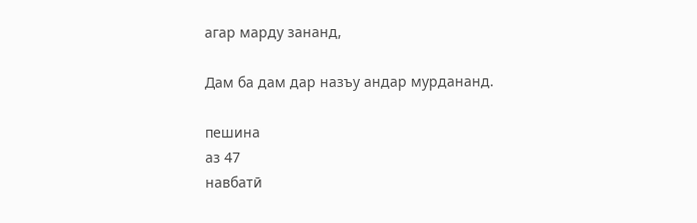агар марду зананд,

Дам ба дам дар назъу андар мурдананд.

пешина
аз 47
навбатӣ